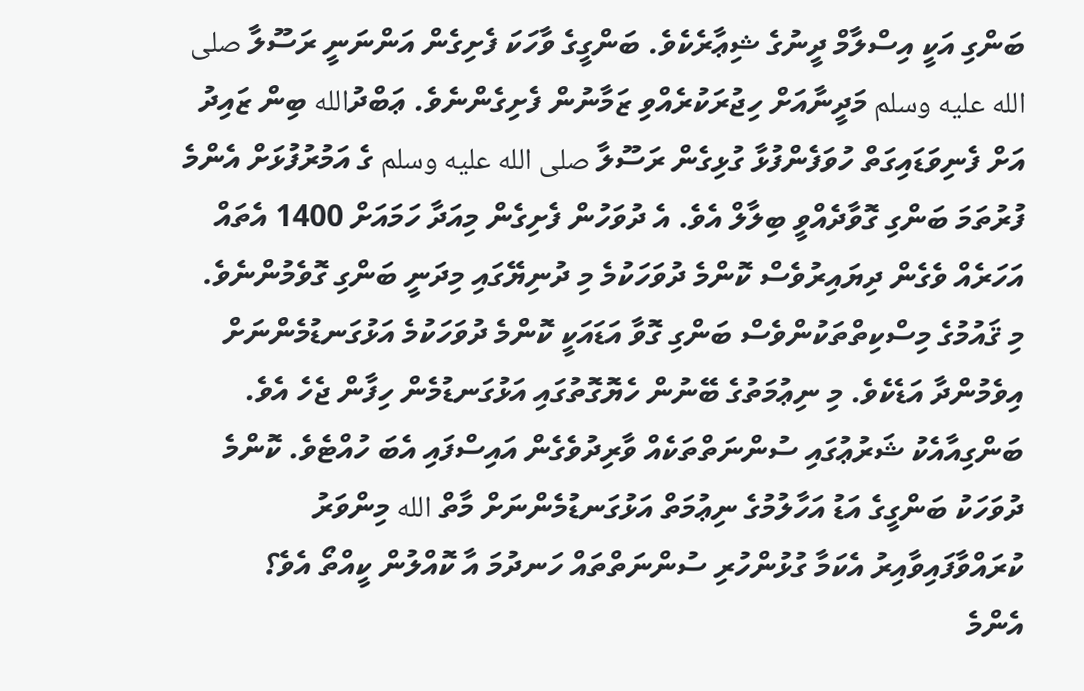ބަންގި އަކީ އިސްލާމް ދީނުގެ ޝިޢާރެކެވެ. ބަންގީގެ ވާހަކަ ފެށިގެން އަންނަނީ ރަސޫލާ صلى الله عليه وسلم މަދީނާއަށް ހިޖުރަކުރެއްވި ޒަމާނުން ފެށިގެންނެވެ. ޢަބްދުالله ބިން ޒައިދު އަށް ފެނިވަޑައިގަތް ހުވަފެންފުޅާ ގުޅިގެން ރަސޫލާ صلى الله عليه وسلم ގެ އަމުރުފުޅަށް އެންމެ ފުރުތަމަ ބަންގި ގޮވާދެއްވީ ބިލާލް އެވެ. އެ ދުވަހުން ފެށިގެން މިއަދާ ހަމައަށް 1400 އެތައް އަހަރެއް ވެގެން ދިޔައިރުވެސް ކޮންމެ ދުވަހަކުމެ މި ދުނިޔޭގައި މިދަނީ ބަންގި ގޮވެމުންނެވެ.
މި ޤައުމުގެ މިސްކިތްތަކުންވެސް ބަންގި ގޮވާ އަޑައަކީ ކޮންމެ ދުވަހަކުމެ އަޅުގަނޑުމެންނަށް އިވެމުންދާ އަޑެކެވެ. މި ނިޢުމަތުގެ ބޭނުން ހެޔޮގޮތުގައި އަޅުގަނޑުމެން ހިފާން ޖެހެ އެވެ.
ބަންގިއާއެކު ޝަރުޢުގައި ސުންނަތްތަކެއް ވާރިދުވެގެން އައިސްފައި އެބަ ހުއްޓެވެ. ކޮންމެ ދުވަހަކު ބަންގީގެ އަޑު އަހާލުމުގެ ނިޢުމަތް އަޅުގަނޑުމެންނަށް މާތް الله މިންވަރު ކުރައްވާފައިވާއިރު އެކަމާ ގުޅުންހުރި ސުންނަތްތައް ހަނދުމަ އާ ކޮއްލުން ކީއްތޯ އެވެ؟
އެންމެ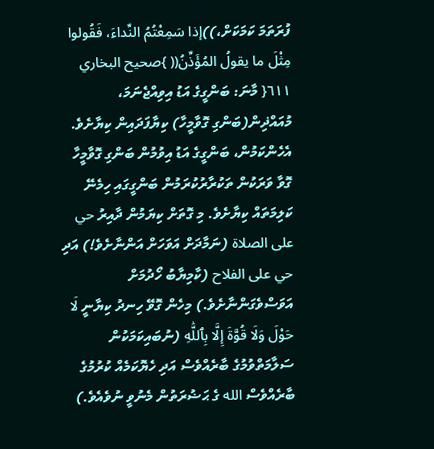ފުރަތަމަ ކަމަކަށް،))إذا سَمِعْتُمُ النِّداءَ، فَقُولوا مِثْلَ ما يقولُ المُؤَذِّنُ(( }صحيح البخاري ٦١١{ މާނަ: ބަންގީގެ އަޑު އިވިއްޖެނަމަ، މުއައްޛިން(ބަންގި ގޮވާމީހާ) ކިޔާފަދައިން ކިޔާށެވެ. އެހެންކަމުން، ބަންގީގެ އަޑު އިވުމުން ބަންގި ގޮވާމީހާ ގޮވާ ވަރަކުން ތަކުރާރުކުރަމުން ބަންގީގައި ހިމެނޭ ކަލިމަތައް ކިޔާށެވެ. މި ގޮތަށް ކިޔަމުން ދާއިރު حي على الصلاة (ނަމާދަށް އަވަހަށް އަންނާށެވެ!) އަދި حي على الفلاح (ކާމިޔާބު ހޯދުމަށް އަވަސްވެގަންނާށެވެ.) މިހެން ގޮވޭ ހިނދު ކިޔާނީ لَا حَوْلَ وَلَا قُوَّةَ إِلَّا بِٱللَّٰهِ (ނުބައިކަމަކުން ސަލާމަތްވުމުގެ ބާރެއްވެސް އަދި ހެޔޮކަމެއް ކުރުމުގެ ބާރެއްވެސް الله ގެ ޙަޟުރަތުން މެނުވީ ނުވެއެވެ.)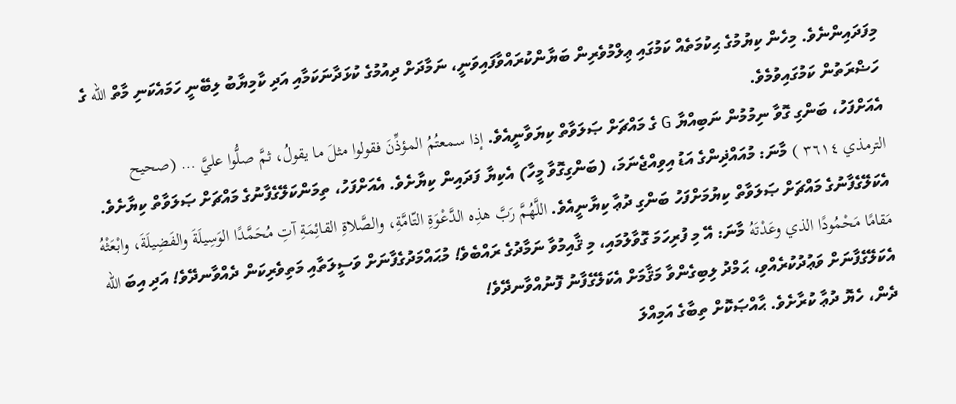މިފަދައިންނެވެ. މިހެން ކިޔުމުގެ ޙިކުމަތެއް ކަމުގައި ޢިލްމުވެރިން ބަޔާންކުރައްވާފައިވަނީ، ނަމާދަށް ދިއުމުގެ ކުޅަދާނަކަމާއި އަދި ކާމިޔާބު ލިބޭނީ ހަމައެކަނި މާތް الله ގެ ހަޟްރަތުން ކަމުގައިވުމެވެ.
އެއަށްފަހު، ބަންގި ގޮވާ ނިމުމުން ނަބިއްޔާ G ގެ މައްޗަށް ޞަލަވާތް ކިޔަވާނީއެވެ. إذا سمعتُمُ المؤذِّنَ فقولوا مثلَ ما يقولُ، ثمَّ صلُّوا عليَّ … (صحيح الترمذي ٣٦١٤ ) މާނަ: މުއައްޛިންގެ އަޑު އިވިއްޖެނަމަ، (ބަންގިގޮވާ މީހާ) އެކިޔާ ފަދައިން ކިޔާށެވެ. އެއަށްފަހު، ތިމަންކަލޭގެފާނުގެ މައްޗަށް ޞަލަވާތް ކިޔާށެވެ.
އެކަލޭގެފާނުގެ މައްޗަށް ޞަލަވާތް ކިޔުމަށްފަހު ބަންގި ދުޢާ ކިޔާނީއެވެ. اللَّهُمَّ رَبَّ هذِه الدَّعْوَةِ التّامَّةِ، والصَّلاةِ القائِمَةِ آتِ مُحَمَّدًا الوَسِيلَةَ والفَضِيلَةَ، وابْعَثْهُ مَقامًا مَحْمُودًا الذي وعَدْتَهُ މާނަ: އޭ މި ފުރިހަމަ ގޮވާލުމައި، މި ޤާއިމުވާ ނަމާދުގެ ރައްބެވެ! މުޙައްމަދުގެފާނަށް ވަސީލަތާއި މަތިވެރިކަން ދެއްވާނދޭވެ! އަދި އިބަ الله އެކަލޭގެފާނަށް ވަޢުދުކުރެއްވި، ޙަމްދު ލިބިގެންވާ މަޤާމަށް އެކަލޭގެފާނު ފޮނުއްވާނދޭވެ!
ދެން، ހެޔޮ ދުޢާ ކުރާށެވެ. ޙާއްޞަކޮށް ތިބާގެ އަމިއްލަ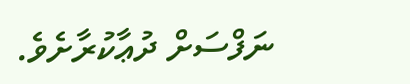ނަފްސަށް ދުޢާކުރާށެވެ.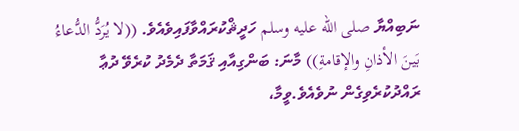ނަބިއްޔާ صلى الله عليه وسلم ހަދީޘްކުރައްވާފައިވެއެވެ. ((لا يُرَدُّ الدُّعاءُ بَينَ الأذانِ والإقامةِ)) މާނަ: ބަންގިއާއި ޤަމަތާ ދެމެދު ކުރެވޭ ދުޢާ ރައްދުކުރެވިގެން ނުވެއެވެ.ވީމާ،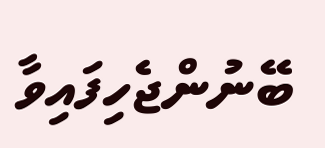ބޭނުންޖެހިފައިވާ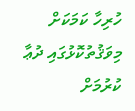ހުރިހާ ކަމަކަށް މިވަޤުތުކޮޅުގައި ދުޢާ ކުރުމަށް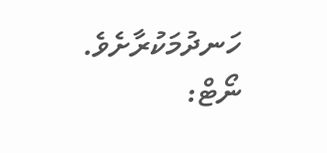ހަނދުމަކުރާށެވެ.
ނޯޓް: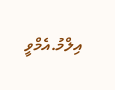އިލްމު.އެމްވީ